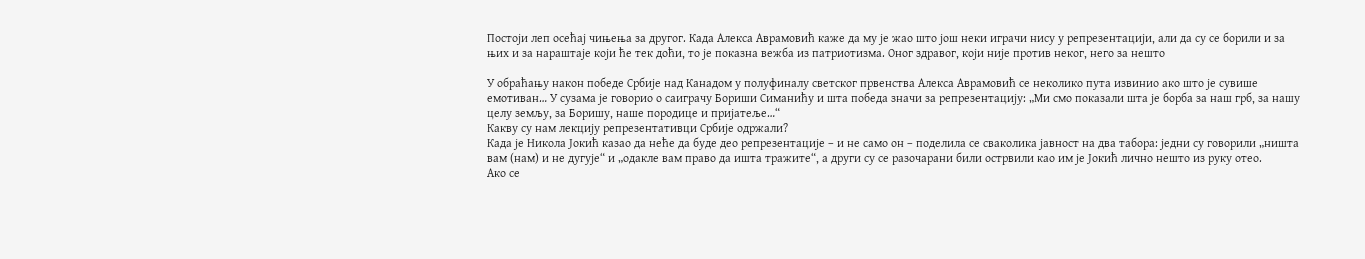Постоји леп осећај чињења за другог. Када Алекса Аврамовић каже да му је жао што још неки играчи нису у репрезентацији, али да су се борили и за њих и за нараштаје који ће тек доћи, то је показна вежба из патриотизма. Оног здравог, који није против неког, него за нешто

У обраћању након победе Србије над Канадом у полуфиналу светског првенства Алекса Аврамовић се неколико пута извинио ако што је сувише емотиван… У сузама је говорио о саиграчу Бориши Симанићу и шта победа значи за репрезентацију: „Ми смо показали шта је борба за наш грб, за нашу целу земљу, за Боришу, наше породице и пријатеље…“
Какву су нам лекцију репрезентативци Србије одржали?
Када је Никола Јокић казао да неће да буде део репрезентације – и не само он – поделила се сваколика јавност на два табора: једни су говорили „ништа вам (нам) и не дугује“ и „одакле вам право да ишта тражите“, а други су се разочарани били острвили као им је Јокић лично нешто из руку отео.
Ако се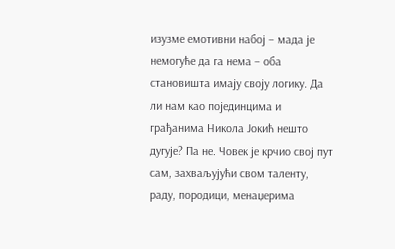изузме емотивни набој – мада је немогуће да га нема – оба становишта имају своју логику. Да ли нам као појединцима и грађанима Никола Јокић нешто дугује? Па не. Човек је крчио свој пут сам, захваљујући свом таленту, раду, породици, менаџерима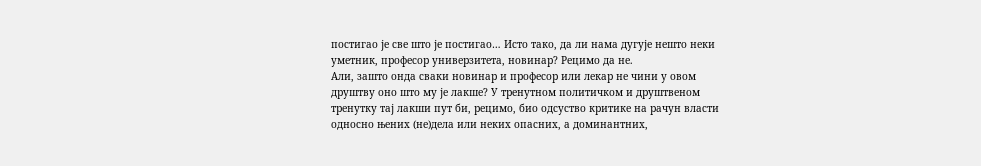постигао је све што је постигао… Исто тако, да ли нама дугује нешто неки уметник, професор универзитета, новинар? Рецимо да не.
Али, зашто онда сваки новинар и професор или лекар не чини у овом друштву оно што му је лакше? У тренутном политичком и друштвеном тренутку тај лакши пут би, рецимо, био одсуство критике на рачун власти односно њених (не)дела или неких опасних, а доминантних,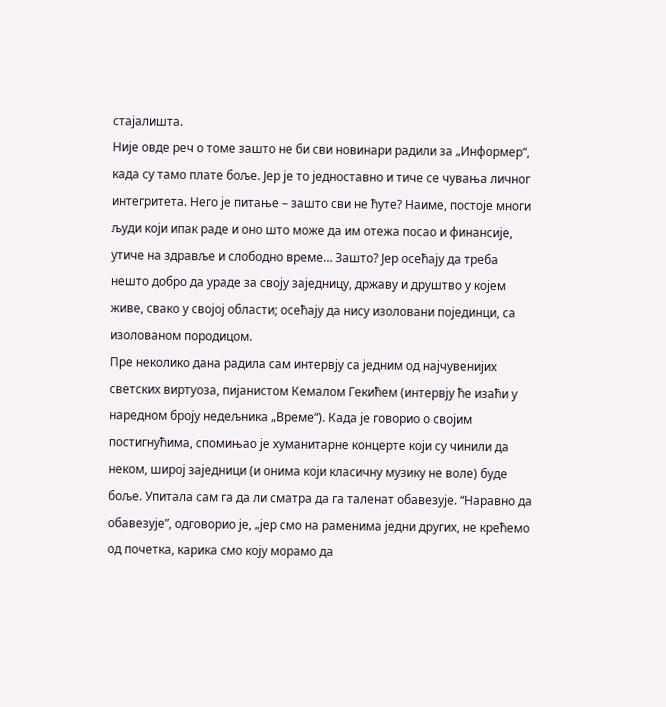стајалишта.
Није овде реч о томе зашто не би сви новинари радили за „Информер“, када су тамо плате боље. Јер је то једноставно и тиче се чувања личног интегритета. Него је питање – зашто сви не ћуте? Наиме, постоје многи људи који ипак раде и оно што може да им отежа посао и финансије, утиче на здравље и слободно време… Зашто? Јер осећају да треба нешто добро да ураде за своју заједницу, државу и друштво у којем живе, свако у својој области; осећају да нису изоловани појединци, са изолованом породицом.
Пре неколико дана радила сам интервју са једним од најчувенијих светских виртуоза, пијанистом Кемалом Гекићем (интервју ће изаћи у наредном броју недељника „Време“). Када је говорио о својим постигнућима, спомињао је хуманитарне концерте који су чинили да неком, широј заједници (и онима који класичну музику не воле) буде боље. Упитала сам га да ли сматра да га таленат обавезује. “Наравно да обавезује”, одговорио је, „јер смо на раменима једни других, не крећемо од почетка, карика смо коју морамо да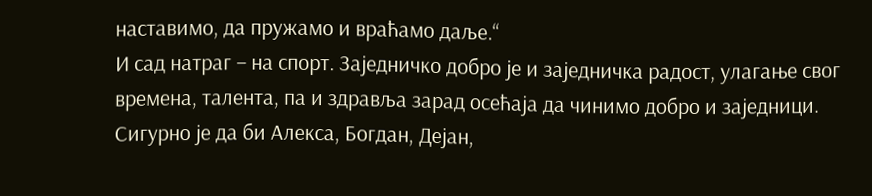наставимо, да пружамо и враћамо даље.“
И сад натраг – на спорт. Заједничко добро је и заједничка радост, улагање свог времена, талента, па и здравља зарад осећаја да чинимо добро и заједници. Сигурно је да би Алекса, Богдан, Дејан,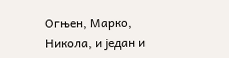Огњен, Марко, Никола, и један и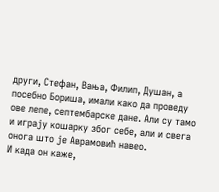други, Стефан, Вања, Филип, Душан, а посебно Бориша, имали како да проведу ове лепе, септембарске дане. Али су тамо и играју кошарку због себе, али и свега онога што је Аврамовић навео.
И када он каже,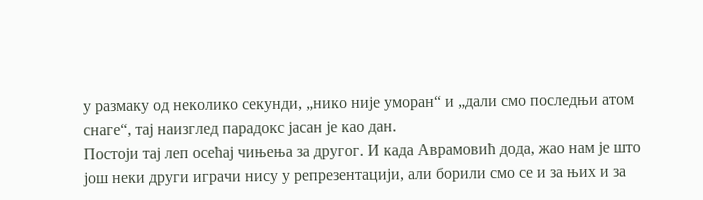у размаку од неколико секунди, „нико није уморан“ и „дали смо последњи атом снаге“, тај наизглед парадокс јасан је као дан.
Постоји тај леп осећај чињења за другог. И када Аврамовић дода, жао нам је што још неки други играчи нису у репрезентацији, али борили смо се и за њих и за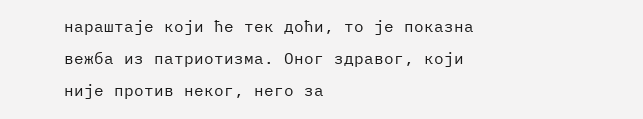нараштаје који ће тек доћи, то је показна вежба из патриотизма. Оног здравог, који није против неког, него за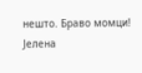нешто. Браво момци!
Јелена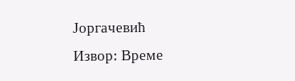Јоргачевић
Извор: Време